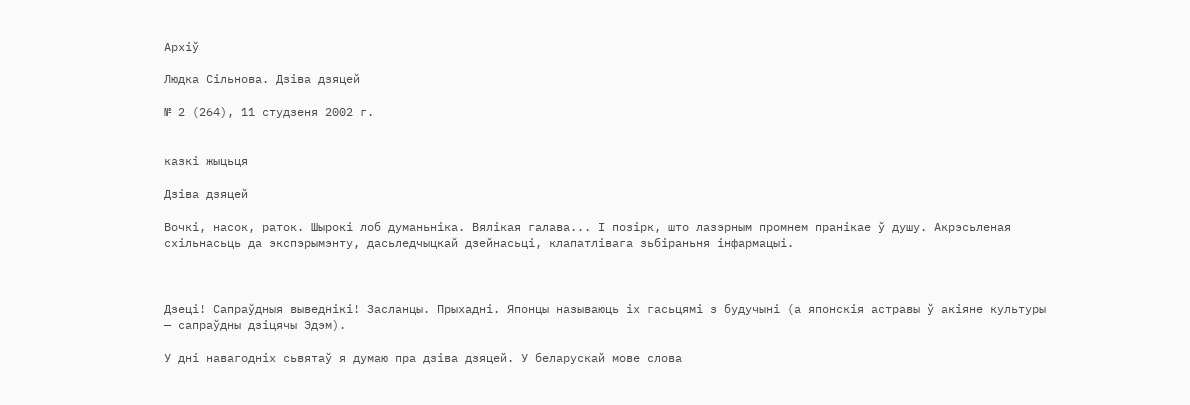Архіў

Людка Сільнова. Дзіва дзяцей

№ 2 (264), 11 студзеня 2002 г.


казкі жыцьця

Дзіва дзяцей

Вочкі, насок, раток. Шырокі лоб думаньніка. Вялікая галава... І позірк, што лазэрным промнем пранікае ў душу. Акрэсьленая схільнасьць да экспэрымэнту, дасьледчыцкай дзейнасьці, клапатлівага зьбіраньня інфармацыі.



Дзеці! Сапраўдныя выведнікі! Засланцы. Прыхадні. Японцы называюць іх гасьцямі з будучыні (а японскія астравы ў акіяне культуры — сапраўдны дзіцячы Эдэм).

У дні навагодніх сьвятаў я думаю пра дзіва дзяцей. У беларускай мове слова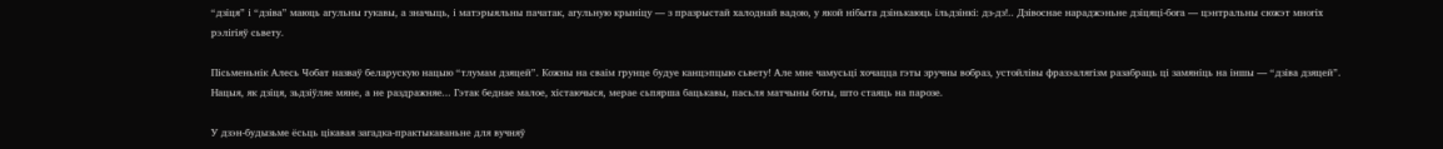“дзіця” і “дзіва” маюць агульны гукавы, а значыць, і матэрыяльны пачатак, агульную крыніцу — з празрыстай халоднай вадою, у якой нібыта дзінькаюць ільдзінкі: дз-дз!.. Дзівоснае нараджэньне дзіцяці-бога — цэнтральны сюжэт многіх рэлігіяў сьвету.

Пісьменьнік Алесь Чобат назваў беларускую нацыю “тлумам дзяцей”. Кожны на сваім грунце будуе канцэпцыю сьвету! Але мне чамусьці хочацца гэты зручны вобраз, устойлівы фразэалягізм разабраць ці замяніць на іншы — “дзіва дзяцей”. Нацыя, як дзіця, зьдзіўляе мяне, а не раздражняе... Гэтак беднае малое, хістаючыся, мерае сьпярша бацькавы, пасьля матчыны боты, што стаяць на парозе.

У дзэн-будызьме ёсьць цікавая загадка-практыкаваньне для вучняў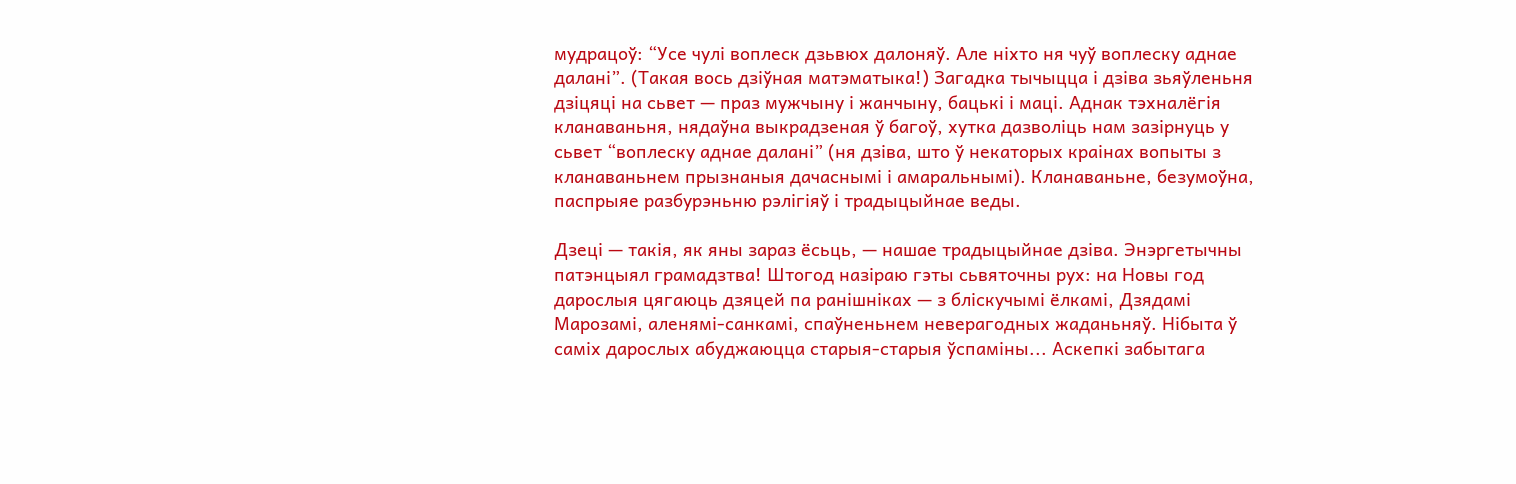мудрацоў: “Усе чулі воплеск дзьвюх далоняў. Але ніхто ня чуў воплеску аднае далані”. (Такая вось дзіўная матэматыка!) Загадка тычыцца і дзіва зьяўленьня дзіцяці на сьвет — праз мужчыну і жанчыну, бацькі і маці. Аднак тэхналёгія кланаваньня, нядаўна выкрадзеная ў багоў, хутка дазволіць нам зазірнуць у сьвет “воплеску аднае далані” (ня дзіва, што ў некаторых краінах вопыты з кланаваньнем прызнаныя дачаснымі і амаральнымі). Кланаваньне, безумоўна, паспрыяе разбурэньню рэлігіяў і традыцыйнае веды.

Дзеці — такія, як яны зараз ёсьць, — нашае традыцыйнае дзіва. Энэргетычны патэнцыял грамадзтва! Штогод назіраю гэты сьвяточны рух: на Новы год дарослыя цягаюць дзяцей па ранішніках — з бліскучымі ёлкамі, Дзядамі Марозамі, аленямі-санкамі, спаўненьнем неверагодных жаданьняў. Нібыта ў саміх дарослых абуджаюцца старыя-старыя ўспаміны... Аскепкі забытага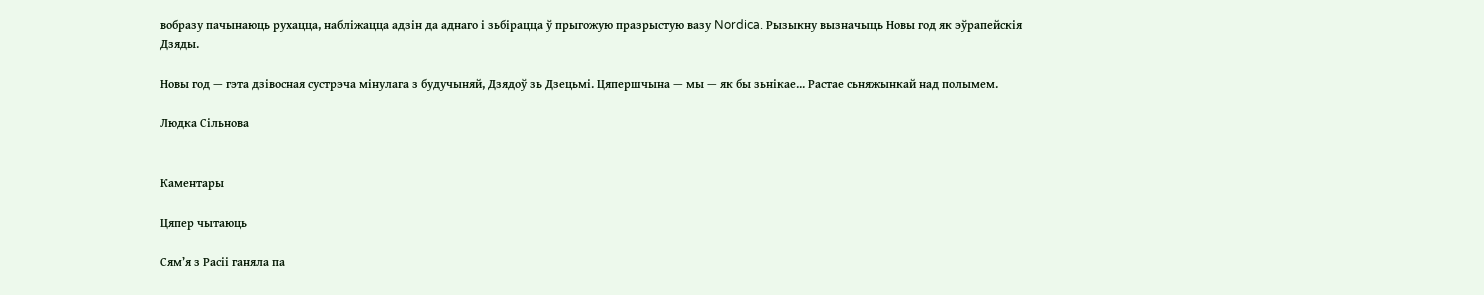вобразу пачынаюць рухацца, набліжацца адзін да аднаго і зьбірацца ў прыгожую празрыстую вазу Nordica. Рызыкну вызначыць Новы год як эўрапейскія Дзяды.

Новы год — гэта дзівосная сустрэча мінулага з будучыняй, Дзядоў зь Дзецьмі. Цяпершчына — мы — як бы зьнікае... Растае сьняжынкай над полымем.

Людка Сільнова


Каментары

Цяпер чытаюць

Сям’я з Расіі ганяла па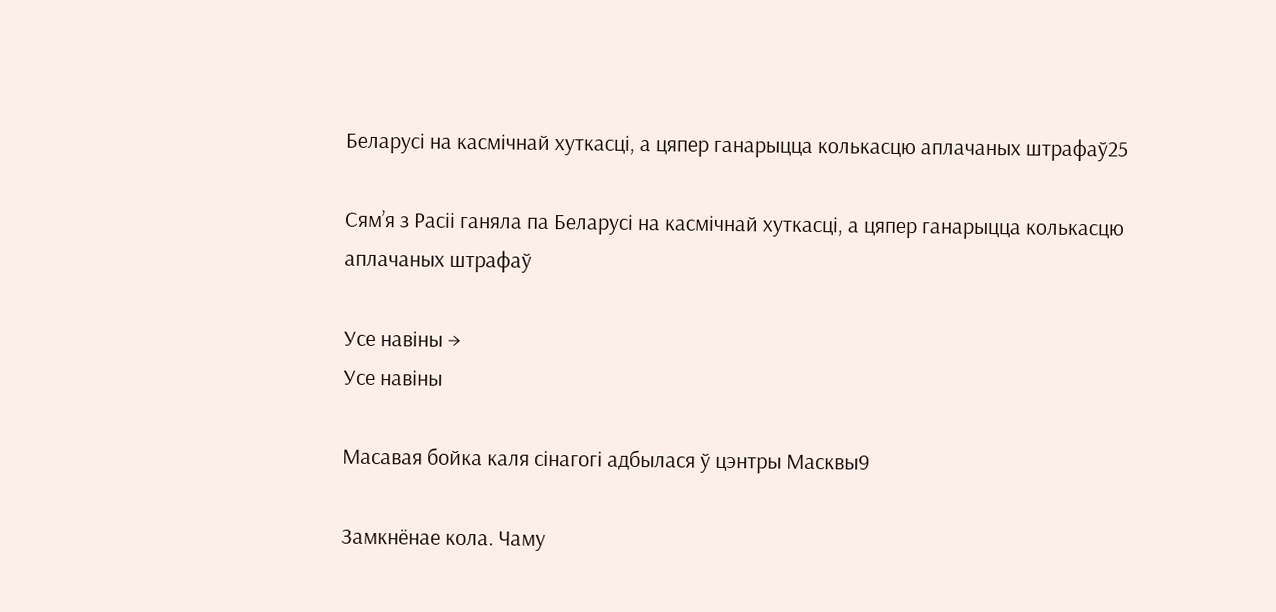Беларусі на касмічнай хуткасці, а цяпер ганарыцца колькасцю аплачаных штрафаў25

Сям’я з Расіі ганяла па Беларусі на касмічнай хуткасці, а цяпер ганарыцца колькасцю аплачаных штрафаў

Усе навіны →
Усе навіны

Масавая бойка каля сінагогі адбылася ў цэнтры Масквы9

Замкнёнае кола. Чаму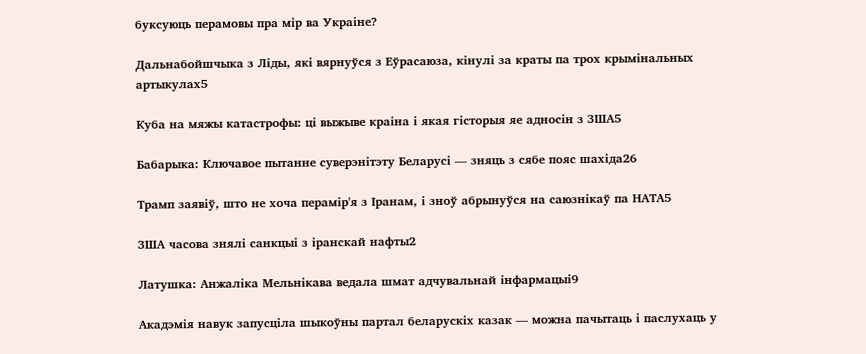буксуюць перамовы пра мір ва Украіне?

Дальнабойшчыка з Ліды, які вярнуўся з Еўрасаюза, кінулі за краты па трох крымінальных артыкулах5

Куба на мяжы катастрофы: ці выжыве краіна і якая гісторыя яе адносін з ЗША5

Бабарыка: Ключавое пытанне суверэнітэту Беларусі — зняць з сябе пояс шахіда26

Трамп заявіў, што не хоча перамір'я з Іранам, і зноў абрынуўся на саюзнікаў па НАТА5

ЗША часова знялі санкцыі з іранскай нафты2

Латушка: Анжаліка Мельнікава ведала шмат адчувальнай інфармацыі9

Акадэмія навук запусціла шыкоўны партал беларускіх казак — можна пачытаць і паслухаць у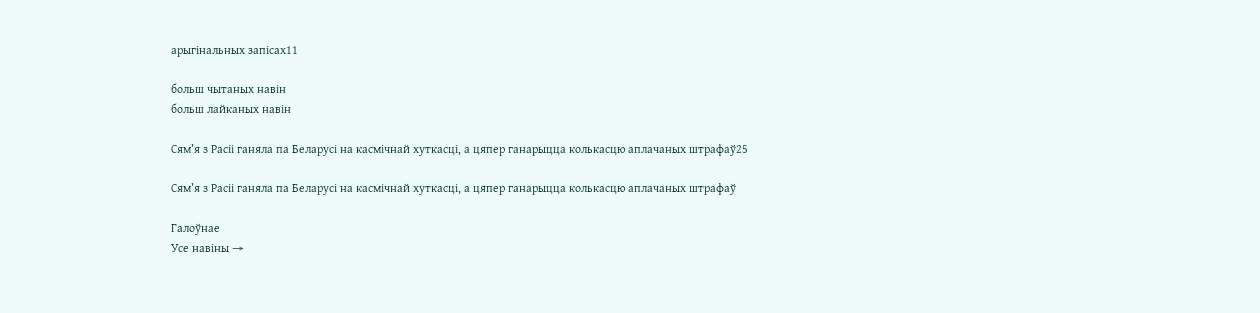арыгінальных запісах11

больш чытаных навін
больш лайканых навін

Сям’я з Расіі ганяла па Беларусі на касмічнай хуткасці, а цяпер ганарыцца колькасцю аплачаных штрафаў25

Сям’я з Расіі ганяла па Беларусі на касмічнай хуткасці, а цяпер ганарыцца колькасцю аплачаных штрафаў

Галоўнае
Усе навіны →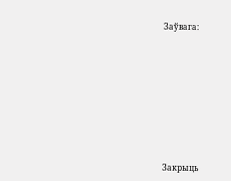Заўвага:









Закрыць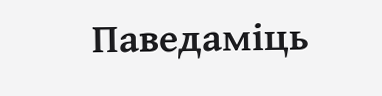Паведаміць